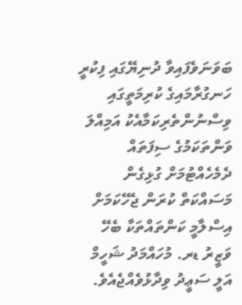ބަވަނަވެފައިވާ ދުނިޔޭގައި ފިކުރީ ހަނގުރާމައިގެ ކުރިމަތީގައި ވިސްނުންތެރިކަމާއެކު އަމިއްލަ ވަންތަކަމުގެ ސިފަތައް ދެމެހެއްޓުމަށް ގުޅިގެން މަސައްކަތް ކުރަން ޖެހޭކަމަށް އިސްލާމީ ކަންތައްތަކާ ބެހޭ ވަޒީރު ޑރ. މުހައްމަދު ޝަހީމް އަލީ ސަޢީދު ވިދާޅުވެއްޖެއެވެ.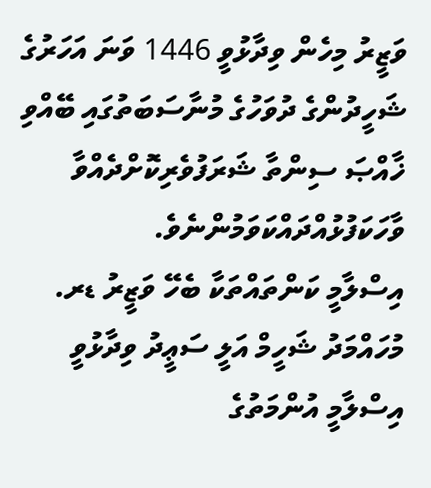ވަޒީރު މިހެން ވިދާޅުވީ 1446 ވަނަ އަހަރުގެ ޝަހީދުންގެ ދުވަހުގެ މުނާސަބަތުގައި ބޭއްވި ޚާއްޞަ ސިންތާ ޝަރަފުވެރިކޮށްދެއްވާ ވާހަކަފުޅުއްދައްކަވަމުންނެވެ.
އިސްލާމީ ކަންތައްތަކާ ބެހޭ ވަޒީރު ޑރ. މުހައްމަދު ޝަހީމް އަލީ ސަޢީދު ވިދާޅުވީ އިސްލާމީ އުންމަތުގެ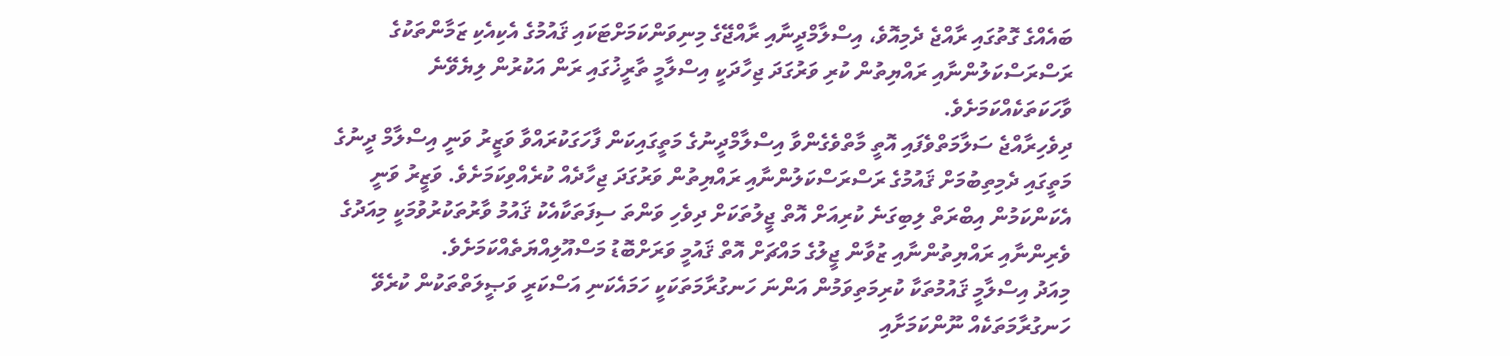ބައެއްގެ ގޮތުގައި ރާއްޖެ ދެމިއޮވެ، އިސްލާމްދީނާއި ރާއްޖޭގެ މިނިވަންކަމަށްޓަކައި ޤައުމުގެ އެކިއެކި ޒަމާންތަކުގެ ރަސްރަސްކަލުންނާއި ރައްޔިތުން ކުރި ވަރުގަދަ ޖިހާދަކީ އިސްލާމީ ތާރީޚުގައި ރަން އަކުރުން ލިޔެވޭނެ ވާހަކަތަކެއްކަމަށެވެ.
ދިވެހިރާއްޖެ ސަލާމަތްވެފައި އޮތީ މާތްވެގެންވާ އިސްލާމްދީނުގެ މަތީގައިކަން ފާހަގަކުރައްވާ ވަޒީރު ވަނީ އިސްލާމް ދީނުގެ މަތީގައި ދެމިތިބުމަށް ޤައުމުގެ ރަސްރަސްކަލުންނާއި ރައްޔިތުން ވަރުގަދަ ޖިހާދެއް ކުރެއްވިކަމަށެވެ. ވަޒީރު ވަނީ އެކަންކަމުން އިބްރަތް ލިބިގަނެ ކުރިއަށް އޮތް ޖީލުތަކަށް ދިވެހި ވަންތަ ސިފަތަކާއެކު ޤައުމު ވާރުތަކުރުވުމަކީ މިއަދުގެ ވެރިންނާއި ރައްޔިތުންނާއި ޒުވާން ޖީލުގެ މައްޗަށް އޮތް ޤައުމީ ވަރަށްބޮޑު މަސްއޫލިއްޔަތެއްކަމަށެވެ.
މިއަދު އިސްލާމީ ޤައުމުތަކާ ކުރިމަތިވަމުން އަންނަ ހަނގުރާމަތަކަކީ ހަމައެކަނި އަސްކަރީ ވަޞީލަތްތަކުން ކުރެވޭ ހަނގުރާމަތަކެއް ނޫންކަމަށާއި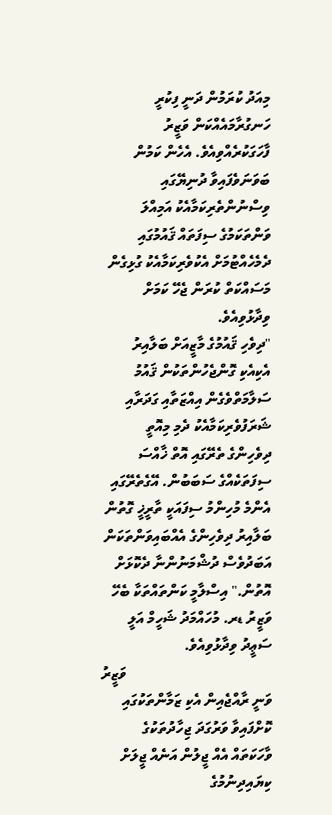މިއަދު ކުރަމުން ދަނީ ފިކުރީ ހަނގުރާމައެއްކަން ވަޒީރު ފާހަގަކުރެއްވިއެވެ. އެހެން ކަމުން ބަވަނަވެފައިވާ ދުނިޔޭގައި ވިސްނުންތެރިކަމާއެކު އަމިއްލަ ވަންތަކަމުގެ ސިފަތައް ޤައުމުގައި ދެމެހެއްޓުމަށް އެކުވެރިކަމާއެކު ގުޅިގެން މަސައްކަތް ކުރަން ޖެހޭ ކަމަށް ވިދާޅުވިއެވެ.
"ދިވެހި ޤައުމުގެ މާޒީއަށް ބަލާއިރު އެކިއެކި ގޮންޖެހުންތަކުން ޤައުމު ސަލާމަތްވެގެން އިއްޒަތާއި ގަދަރާއި ޝަރަފުވެރިކަމާއެކު ދެމި މިއޮތީ ދިވެހިންގެ ތެރޭގައި އޮތް ޚާއްސަ ސިފަތަކެއްގެ ސަބަބުން. އޭގެތެރޭގައި އެންމެ މުހިންމު ސިފައަކީ ތާރީޚީ ގޮތުން ބަލާއިރު ދިވެހިންގެ އެއްބައިވަންތަކަން އަބަދުވެސް ދުޝްމަނުންނާ ދެކޮޅަށް އޮތުން." އިސްލާމީ ކަންތައްތަކާ ބެހޭ ވަޒީރު ޑރ. މުހައްމަދު ޝަހީމް އަލީ ސަޢީދު ވިދާޅުވިއެވެ.
                                        ވަޒީރު ވަނީ ރާއްޖެއިން އެކި ޒަމާންތަކުގައި ކޮށްފައިވާ ވަރުގަދަ ޖިހާދުތަކުގެ ވާހަކަތައް އެއް ޖީލުން އަނެއް ޖީލަށް ކިޔައިދިނުމުގެ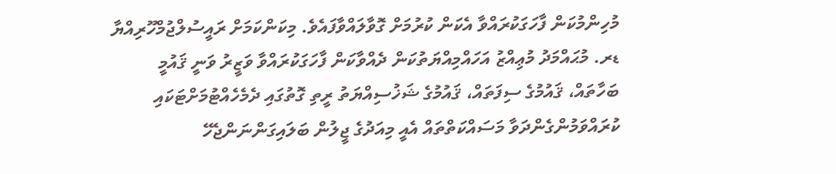މުހިންމުކަން ފާހަގަކުރައްވާ އެކަން ކުރުމަށް ގޮވާލައްވާފައެވެ. މިކަންކަމަށް ރައީސުލްޖުމްހޫރިއްޔާ ޑރ. މުޙައްމަދު މުޢިއްޒު އަހައްމިއްޔަތުކަން ދެއްވާކަން ފާހަގަކުރައްވާ ވަޒީރު ވަނީ ޤައުމީ ބަހާތައް، ޤައުމުގެ ސިފަތައް، ޤައުމުގެ ޝަޚުސިއްޔަތު ރީތި ގޮތުގައި ދެމެހެއްޓުމަށްޓަކައި ކުރައްވަމުންގެންދަވާ މަސައްކަތްތައް އެއީ މިއަދުގެ ޖީލުން ބަލައިގަންނަންޖެހޭ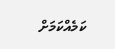ކަމެއްކަމަށް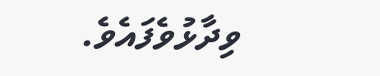ވިދާޅުވެފައެވެ.